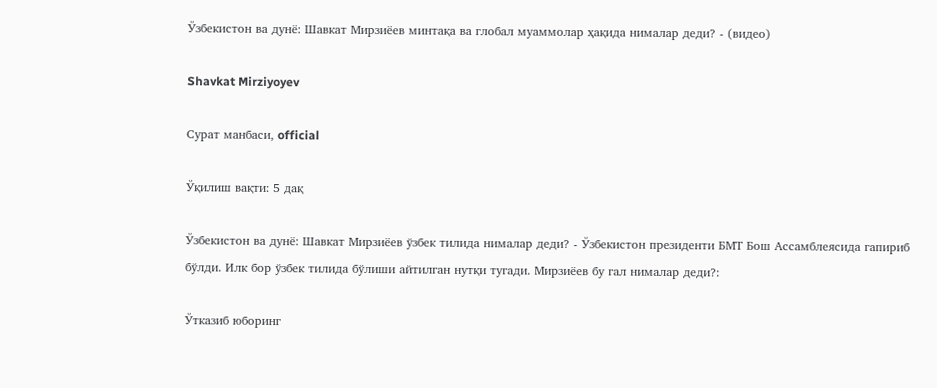Ўзбекистон ва дунё: Шавкат Мирзиёев минтақа ва глобал муаммолар ҳақида нималар деди? - (видео)

Shavkat Mirziyoyev

Сурат манбаси, official

Ўқилиш вақти: 5 дақ

Ўзбекистон ва дунё: Шавкат Мирзиёев ўзбек тилида нималар деди? - Ўзбекистон президенти БМТ Бош Ассамблеясида гапириб бўлди. Илк бор ўзбек тилида бўлиши айтилган нутқи тугади. Мирзиёев бу гал нималар деди?:

Ўтказиб юборинг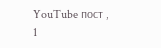YouTube пост , 1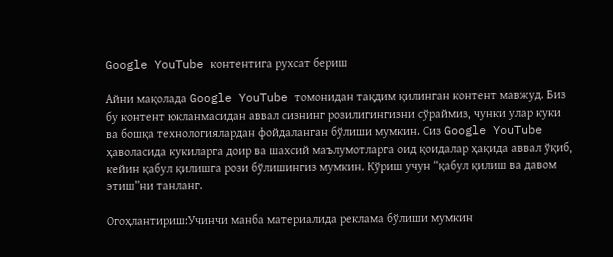Google YouTube контентига рухсат бериш

Айни мақолада Google YouTube томонидан тақдим қилинган контент мавжуд. Биз бу контент юкланмасидан аввал сизнинг розилигингизни сўраймиз, чунки улар куки ва бошқа технологиялардан фойдаланган бўлиши мумкин. Сиз Google YouTube ҳаволасида кукиларга доир ва шахсий маълумотларга оид қоидалар ҳақида аввал ўқиб, кейин қабул қилишга рози бўлишингиз мумкин. Кўриш учун “қабул қилиш ва давом этиш”ни танланг.

Огоҳлантириш:Учинчи манба материалида реклама бўлиши мумкин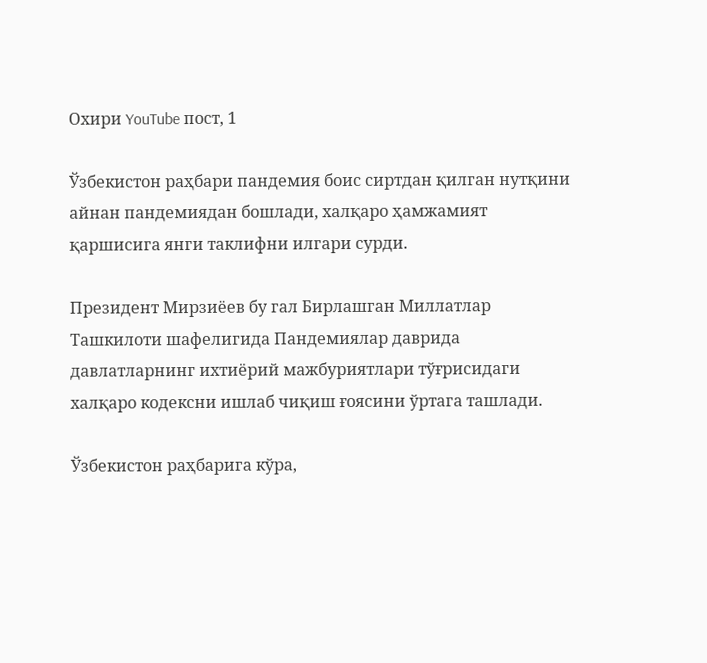Охири YouTube пост, 1

Ўзбекистон раҳбари пандемия боис сиртдан қилган нутқини айнан пандемиядан бошлади, халқаро ҳамжамият қаршисига янги таклифни илгари сурди.

Президент Мирзиёев бу гал Бирлашган Миллатлар Ташкилоти шафелигида Пандемиялар даврида давлатларнинг ихтиёрий мажбуриятлари тўғрисидаги халқаро кодексни ишлаб чиқиш ғоясини ўртага ташлади.

Ўзбекистон раҳбарига кўра,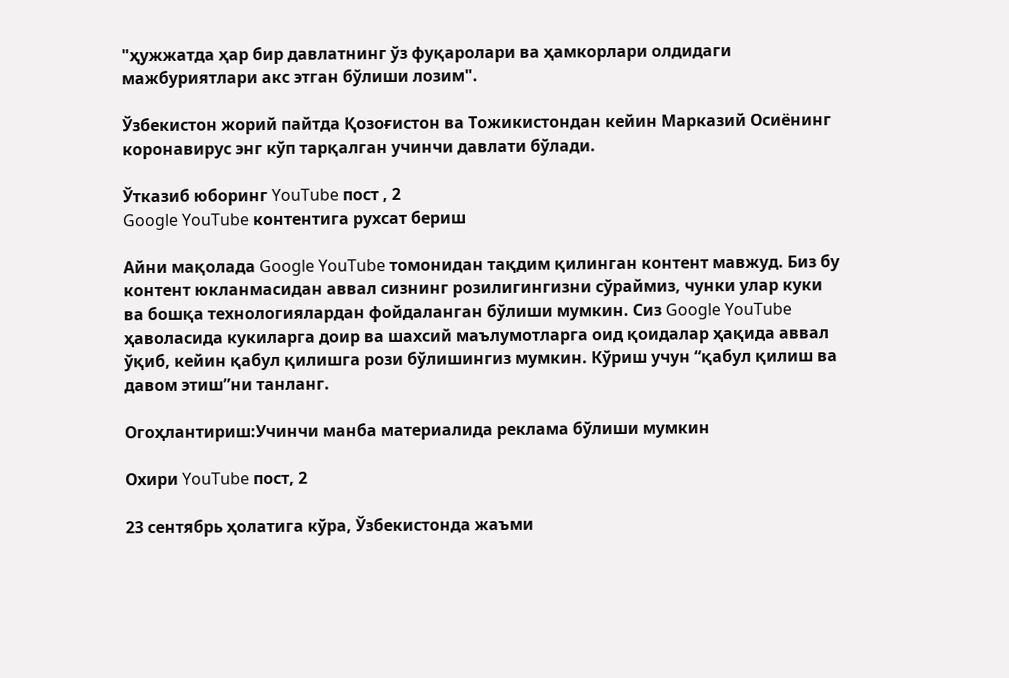"ҳужжатда ҳар бир давлатнинг ўз фуқаролари ва ҳамкорлари олдидаги мажбуриятлари акс этган бўлиши лозим".

Ўзбекистон жорий пайтда Қозоғистон ва Тожикистондан кейин Марказий Осиёнинг коронавирус энг кўп тарқалган учинчи давлати бўлади.

Ўтказиб юборинг YouTube пост , 2
Google YouTube контентига рухсат бериш

Айни мақолада Google YouTube томонидан тақдим қилинган контент мавжуд. Биз бу контент юкланмасидан аввал сизнинг розилигингизни сўраймиз, чунки улар куки ва бошқа технологиялардан фойдаланган бўлиши мумкин. Сиз Google YouTube ҳаволасида кукиларга доир ва шахсий маълумотларга оид қоидалар ҳақида аввал ўқиб, кейин қабул қилишга рози бўлишингиз мумкин. Кўриш учун “қабул қилиш ва давом этиш”ни танланг.

Огоҳлантириш:Учинчи манба материалида реклама бўлиши мумкин

Охири YouTube пост, 2

23 сентябрь ҳолатига кўра, Ўзбекистонда жаъми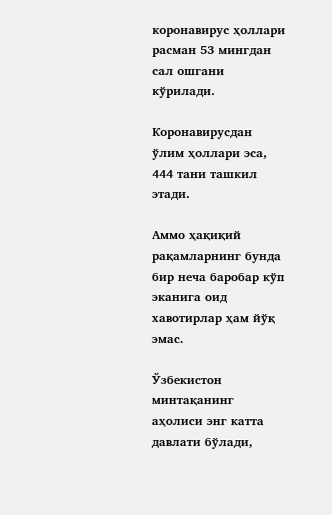коронавирус ҳоллари расман 53 мингдан сал ошгани кўрилади.

Коронавирусдан ўлим ҳоллари эса, 444 тани ташкил этади.

Аммо ҳақиқий рақамларнинг бунда бир неча баробар кўп эканига оид хавотирлар ҳам йўқ эмас.

Ўзбекистон минтақанинг аҳолиси энг катта давлати бўлади,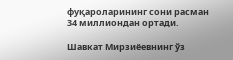фуқароларининг сони расман 34 миллиондан ортади.

Шавкат Мирзиёевнинг ўз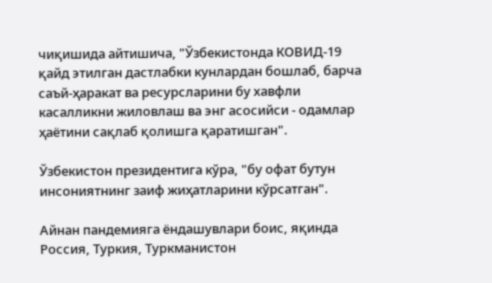чиқишида айтишича, "Ўзбекистонда КОВИД-19 қайд этилган дастлабки кунлардан бошлаб, барча саъй-ҳаракат ва ресурсларини бу хавфли касалликни жиловлаш ва энг асосийси - одамлар ҳаётини сақлаб қолишга қаратишган".

Ўзбекистон президентига кўра, "бу офат бутун инсониятнинг заиф жиҳатларини кўрсатган".

Айнан пандемияга ёндашувлари боис, яқинда Россия, Туркия, Туркманистон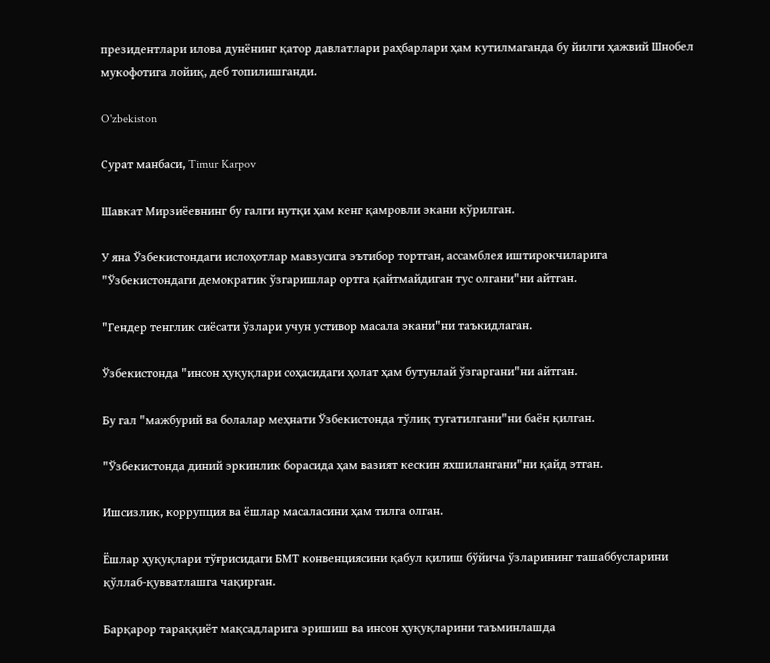президентлари илова дунёнинг қатор давлатлари раҳбарлари ҳам кутилмаганда бу йилги ҳажвий Шнобел мукофотига лойиқ, деб топилишганди.

O'zbekiston

Сурат манбаси, Timur Karpov

Шавкат Мирзиёевнинг бу галги нутқи ҳам кенг қамровли экани кўрилган.

У яна Ўзбекистондаги ислоҳотлар мавзусига эътибор тортган, ассамблея иштирокчиларига "Ўзбекистондаги демократик ўзгаришлар ортга қайтмайдиган тус олгани"ни айтган.

"Гендер тенглик сиёсати ўзлари учун устивор масала экани"ни таъкидлаган.

Ўзбекистонда "инсон ҳуқуқлари соҳасидаги ҳолат ҳам бутунлай ўзгаргани"ни айтган.

Бу гал "мажбурий ва болалар меҳнати Ўзбекистонда тўлиқ тугатилгани"ни баён қилган.

"Ўзбекистонда диний эркинлик борасида ҳам вазият кескин яхшилангани"ни қайд этган.

Ишсизлик, коррупция ва ёшлар масаласини ҳам тилга олган.

Ёшлар ҳуқуқлари тўғрисидаги БМТ конвенциясини қабул қилиш бўйича ўзларининг ташаббусларини қўллаб-қувватлашга чақирган.

Барқарор тараққиёт мақсадларига эришиш ва инсон ҳуқуқларини таъминлашда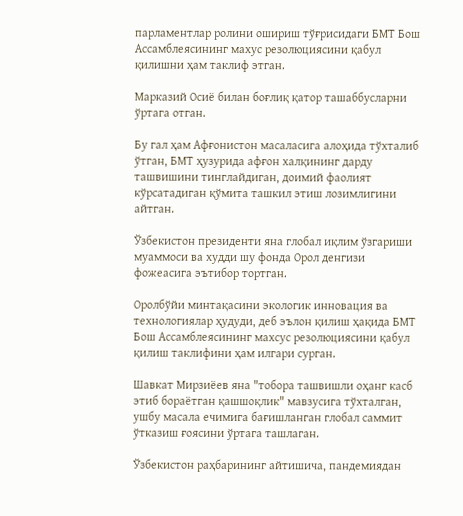парламентлар ролини ошириш тўғрисидаги БМТ Бош Ассамблеясининг махус резолюциясини қабул қилишни ҳам таклиф этган.

Марказий Осиё билан боғлиқ қатор ташаббусларни ўртага отган.

Бу гал ҳам Афғонистон масаласига алоҳида тўхталиб ўтган, БМТ ҳузурида афғон халқининг дарду ташвишини тинглайдиган, доимий фаолият кўрсатадиган қўмита ташкил этиш лозимлигини айтган.

Ўзбекистон президенти яна глобал иқлим ўзгариши муаммоси ва худди шу фонда Орол денгизи фожеасига эътибор тортган.

Оролбўйи минтақасини экологик инновация ва технологиялар ҳудуди, деб эълон қилиш ҳақида БМТ Бош Ассамблеясининг махсус резолюциясини қабул қилиш таклифини ҳам илгари сурган.

Шавкат Мирзиёев яна "тобора ташвишли оҳанг касб этиб бораётган қашшоқлик" мавзусига тўхталган, ушбу масала ечимига бағишланган глобал саммит ўтказиш ғоясини ўртага ташлаган.

Ўзбекистон раҳбарининг айтишича, пандемиядан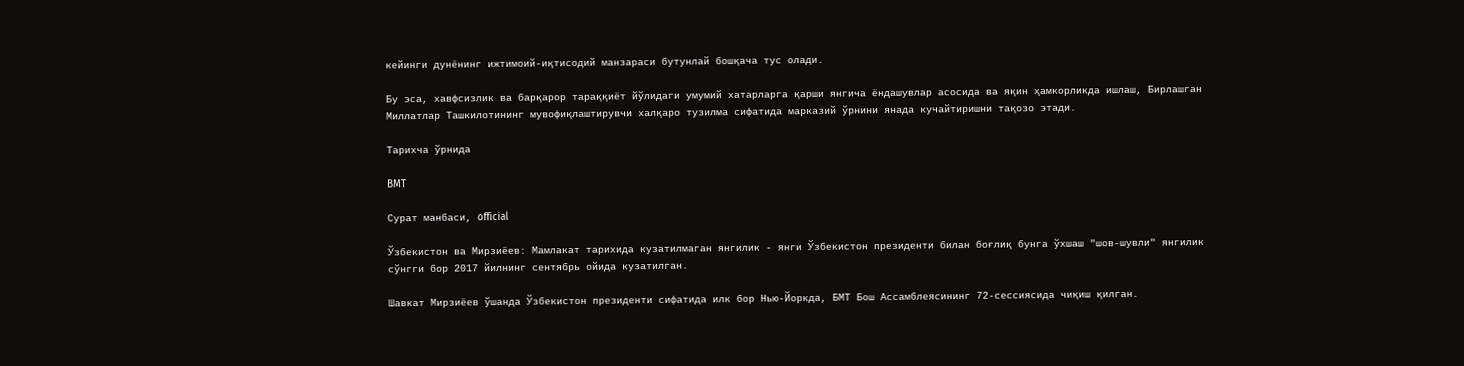кейинги дунёнинг ижтимоий-иқтисодий манзараси бутунлай бошқача тус олади.

Бу эса, хавфсизлик ва барқарор тараққиёт йўлидаги умумий хатарларга қарши янгича ёндашувлар асосида ва яқин ҳамкорликда ишлаш, Бирлашган Миллатлар Ташкилотининг мувофиқлаштирувчи халқаро тузилма сифатида марказий ўрнини янада кучайтиришни тақозо этади.

Тарихча ўрнида

BMT

Сурат манбаси, official

Ўзбекистон ва Мирзиёев: Мамлакат тарихида кузатилмаган янгилик - янги Ўзбекистон президенти билан боғлиқ бунга ўхшаш "шов-шувли" янгилик сўнгги бор 2017 йилнинг сентябрь ойида кузатилган.

Шавкат Мирзиёев ўшанда Ўзбекистон президенти сифатида илк бор Нью-Йоркда, БМТ Бош Ассамблеясининг 72-сессиясида чиқиш қилган.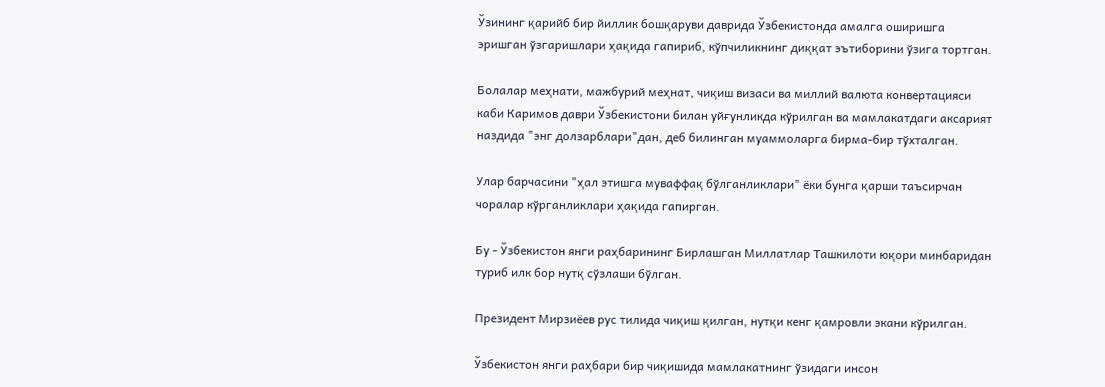Ўзининг қарийб бир йиллик бошқаруви даврида Ўзбекистонда амалга оширишга эришган ўзгаришлари ҳақида гапириб, кўпчиликнинг диққат эътиборини ўзига тортган.

Болалар меҳнати, мажбурий меҳнат, чиқиш визаси ва миллий валюта конвертацияси каби Каримов даври Ўзбекистони билан уйғунликда кўрилган ва мамлакатдаги аксарият наздида "энг долзарблари"дан, деб билинган муаммоларга бирма-бир тўхталган.

Улар барчасини "ҳал этишга муваффақ бўлганликлари" ёки бунга қарши таъсирчан чоралар кўрганликлари ҳақида гапирган.

Бу - Ўзбекистон янги раҳбарининг Бирлашган Миллатлар Ташкилоти юқори минбаридан туриб илк бор нутқ сўзлаши бўлган.

Президент Мирзиёев рус тилида чиқиш қилган, нутқи кенг қамровли экани кўрилган.

Ўзбекистон янги раҳбари бир чиқишида мамлакатнинг ўзидаги инсон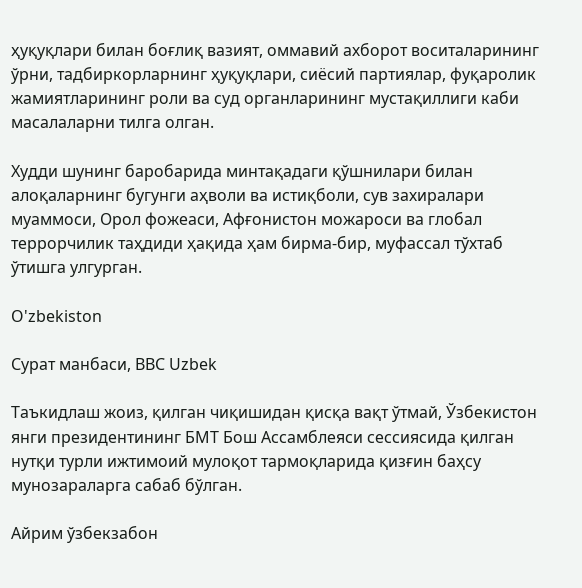ҳуқуқлари билан боғлиқ вазият, оммавий ахборот воситаларининг ўрни, тадбиркорларнинг ҳуқуқлари, сиёсий партиялар, фуқаролик жамиятларининг роли ва суд органларининг мустақиллиги каби масалаларни тилга олган.

Худди шунинг баробарида минтақадаги қўшнилари билан алоқаларнинг бугунги аҳволи ва истиқболи, сув захиралари муаммоси, Орол фожеаси, Афғонистон можароси ва глобал террорчилик таҳдиди ҳақида ҳам бирма-бир, муфассал тўхтаб ўтишга улгурган.

O'zbekiston

Сурат манбаси, BBC Uzbek

Таъкидлаш жоиз, қилган чиқишидан қисқа вақт ўтмай, Ўзбекистон янги президентининг БМТ Бош Ассамблеяси сессиясида қилган нутқи турли ижтимоий мулоқот тармоқларида қизғин баҳсу мунозараларга сабаб бўлган.

Айрим ўзбекзабон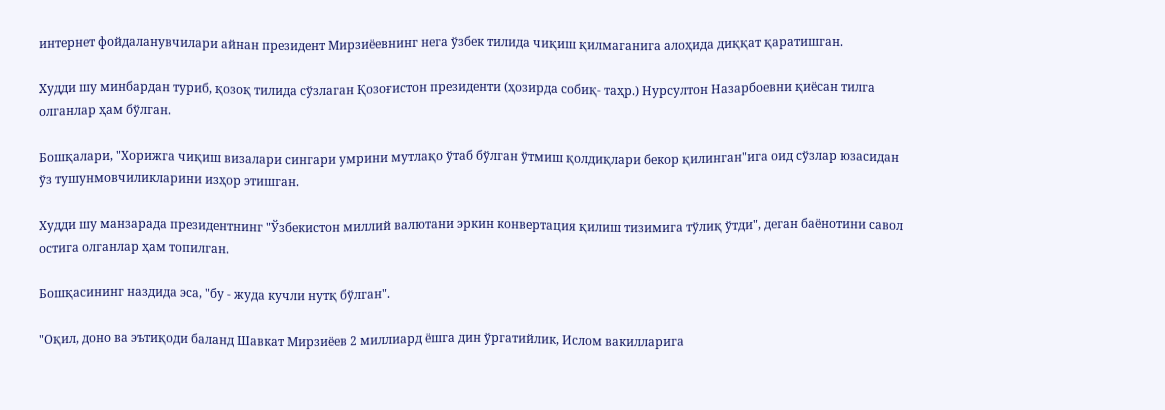интернет фойдаланувчилари айнан президент Мирзиёевнинг нега ўзбек тилида чиқиш қилмаганига алоҳида диққат қаратишган.

Xудди шу минбардан туриб, қозоқ тилида сўзлаган Қозоғистон президенти (ҳозирда собиқ- таҳр.) Нурсултон Назарбоевни қиёсан тилга олганлар ҳам бўлган.

Бошқалари, "Хорижга чиқиш визалари сингари умрини мутлақо ўтаб бўлган ўтмиш қолдиқлари бекор қилинган"ига оид сўзлар юзасидан ўз тушунмовчиликларини изҳор этишган.

Худди шу манзарада президентнинг "Ўзбекистон миллий валютани эркин конвертация қилиш тизимига тўлиқ ўтди", деган баёнотини савол остига олганлар ҳам топилган.

Бошқасининг наздида эса, "бу - жуда кучли нутқ бўлган".

"Оқил, доно ва эътиқоди баланд Шавкат Мирзиёев 2 миллиард ёшга дин ўргатийлик, Ислом вакилларига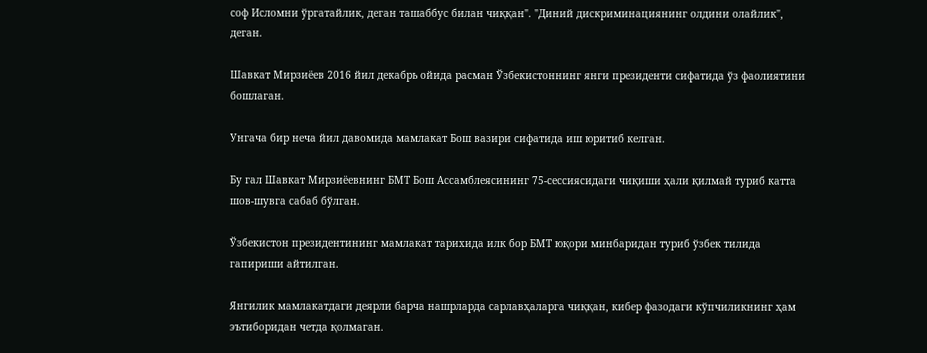соф Исломни ўргатайлик, деган ташаббус билан чиққан". "Диний дискриминациянинг олдини олайлик", деган.

Шавкат Мирзиёев 2016 йил декабрь ойида расман Ўзбекистоннинг янги президенти сифатида ўз фаолиятини бошлаган.

Унгача бир неча йил давомида мамлакат Бош вазири сифатида иш юритиб келган.

Бу гал Шавкат Мирзиёевнинг БМТ Бош Ассамблеясининг 75-сессиясидаги чиқиши ҳали қилмай туриб катта шов-шувга сабаб бўлган.

Ўзбекистон президентининг мамлакат тарихида илк бор БМТ юқори минбаридан туриб ўзбек тилида гапириши айтилган.

Янгилик мамлакатдаги деярли барча нашрларда сарлавҳаларга чиққан, кибер фазодаги кўпчиликнинг ҳам эътиборидан четда қолмаган.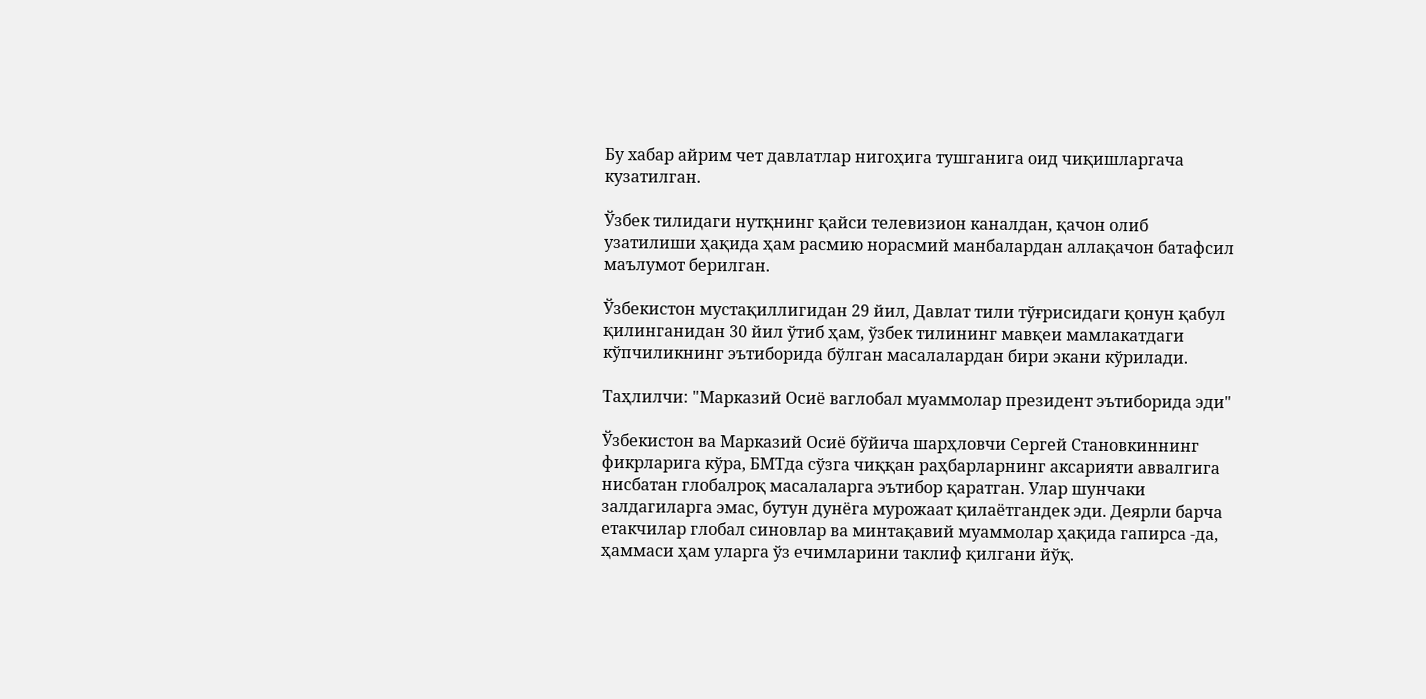Бу хабар айрим чет давлатлар нигоҳига тушганига оид чиқишларгача кузатилган.

Ўзбек тилидаги нутқнинг қайси телевизион каналдан, қачон олиб узатилиши ҳақида ҳам расмию норасмий манбалардан аллақачон батафсил маълумот берилган.

Ўзбекистон мустақиллигидан 29 йил, Давлат тили тўғрисидаги қонун қабул қилинганидан 30 йил ўтиб ҳам, ўзбек тилининг мавқеи мамлакатдаги кўпчиликнинг эътиборида бўлган масалалардан бири экани кўрилади.

Таҳлилчи: "Марказий Осиё ваглобал муаммолар президент эътиборида эди"

Ўзбекистон ва Марказий Осиё бўйича шарҳловчи Сергей Становкиннинг фикрларига кўра, БМТда сўзга чиққан раҳбарларнинг аксарияти аввалгига нисбатан глобалроқ масалаларга эътибор қаратган. Улар шунчаки залдагиларга эмас, бутун дунёга мурожаат қилаётгандек эди. Деярли барча етакчилар глобал синовлар ва минтақавий муаммолар ҳақида гапирса -да, ҳаммаси ҳам уларга ўз ечимларини таклиф қилгани йўқ.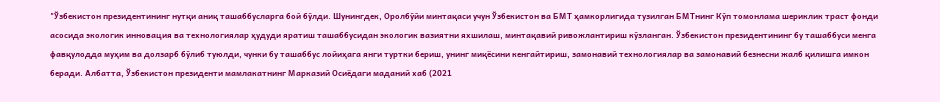"Ўзбекистон президентининг нутқи аниқ ташаббусларга бой бўлди. Шунингдек, Оролбўйи минтақаси учун Ўзбекистон ва БМТ ҳамкорлигида тузилган БМТнинг Кўп томонлама шериклик траст фонди асосида экологик инновация ва технологиялар ҳудуди яратиш ташаббусидан экологик вазиятни яхшилаш, минтақавий ривожлантириш кўзланган. Ўзбекистон президентининг бу ташаббуси менга фавқулодда муҳим ва долзарб бўлиб туюлди, чунки бу ташаббус лойиҳага янги туртки бериш, унинг миқёсини кенгайтириш, замонавий технологиялар ва замонавий безнесни жалб қилишга имкон беради. Албатта, Ўзбекистон президенти мамлакатнинг Марказий Осиёдаги маданий хаб (2021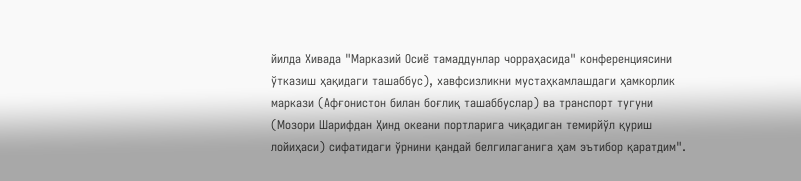йилда Хивада "Марказий Осиё тамаддунлар чорраҳасида" конференциясини ўтказиш ҳақидаги ташаббус), хавфсизликни мустаҳкамлашдаги ҳамкорлик маркази (Афғонистон билан боғлиқ ташаббуслар) ва транспорт тугуни (Мозори Шарифдан Ҳинд океани портларига чиқадиган темирйўл қуриш лойиҳаси) сифатидаги ўрнини қандай белгилаганига ҳам эътибор қаратдим".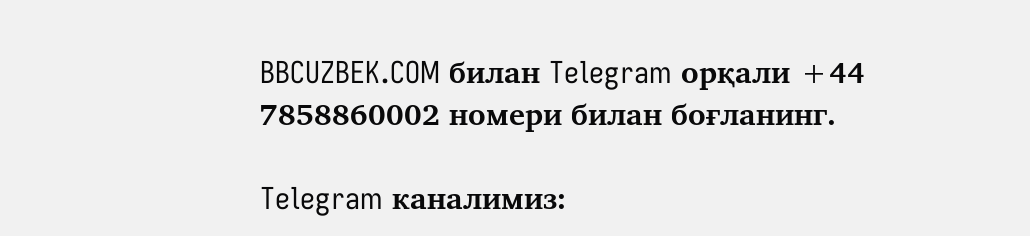BBCUZBEK.COM билан Telegram орқали +44 7858860002 номери билан боғланинг.

Telegram каналимиз: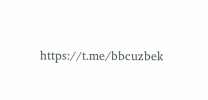https://t.me/bbcuzbek